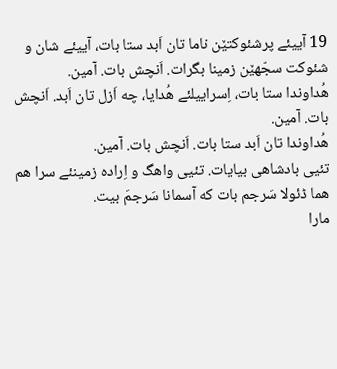19 آییئے پرشئوکتێن ناما تان اَبد ستا بات، آییئے شان و شئوکت سجّهێن زمینا بگرات. اَنچش بات. آمین.
هُداوندا ستا بات، اِسراییلئے هُدایا، چه اَزل تان اَبد. اَنچش بات. آمین.
هُداوندا تان اَبد ستا بات. اَنچش بات. آمین.
تئیی بادشاهی بیایات. تئیی واهگ و اِراده زمینئے سرا هم هما ڈئولا سَرجم بات که آسمانا سَرجمَ بیت.
مارا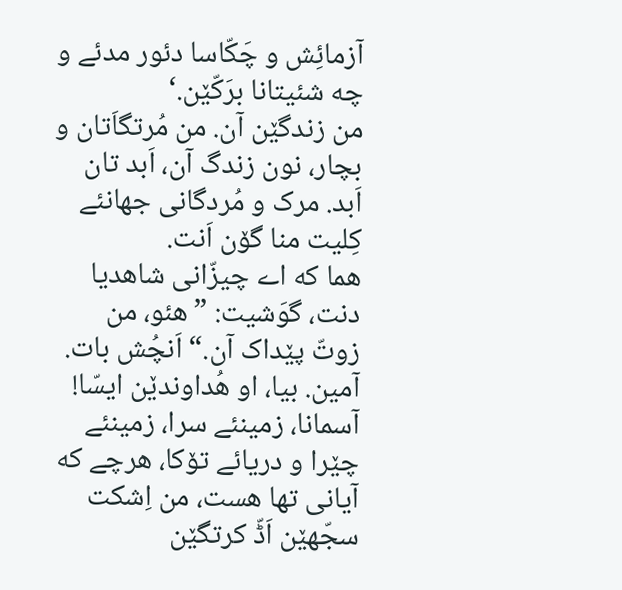آزمائِش و چَکّاسا دئور مدئے و چه شئیتانا برَکّێن.‘
من زندگێن آن. من مُرتگاَتان و بچار، نون زندگ آن، اَبد تان اَبد. مرک و مُردگانی جهانئے کِلیت منا گۆن اَنت.
هما که اے چیزّانی شاهدیا دنت، گوَشیت: ”هئو، من زوتّ پێداک آن.“ اَنچُش بات. آمین. بیا، او هُداوندێن ایسّا!
آسمانا، زمینئے سرا، زمینئے چێرا و دریائے تۆکا، هرچے که آیانی تها هست، من اِشکت سجّهێن اَڈّ کرتگێن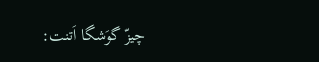چیزّ گوَشگا اَتنت: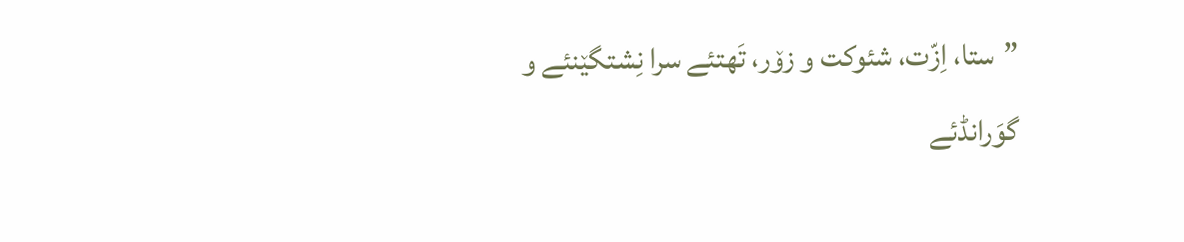”ستا، اِزّت، شئوکت و زۆر، تَهتئے سرا نِشتگێنئے و گوَرانڈئے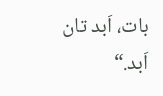بات، اَبد تان اَبد.“